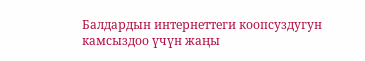Балдардын интернеттеги коопсуздугун камсыздоо үчүн жаңы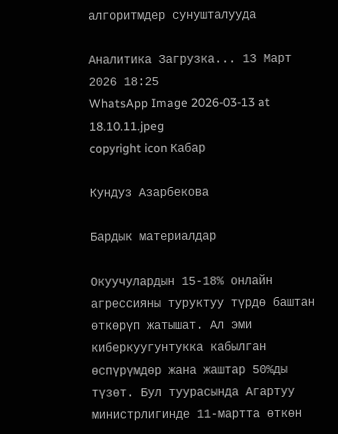алгоритмдер сунушталууда

Аналитика Загрузка... 13 Март 2026 18:25
WhatsApp Image 2026-03-13 at 18.10.11.jpeg
copyright icon Кабар

Кундуз Азарбекова

Бардык материалдар

Окуучулардын 15-18% онлайн агрессияны туруктуу түрдө баштан өткөрүп жатышат. Ал эми киберкуугунтукка кабылган өспүрүмдөр жана жаштар 50%ды түзөт. Бул туурасында Агартуу министрлигинде 11-мартта өткөн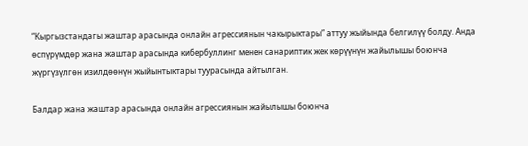“Кыргызстандагы жаштар арасында онлайн агрессиянын чакырыктары” аттуу жыйында белгилүү болду. Анда өспүрүмдөр жана жаштар арасында кибербуллинг менен санариптик жек көрүүнүн жайылышы боюнча жүргүзүлгөн изилдөөнүн жыйынтыктары туурасында айтылган.

Балдар жана жаштар арасында онлайн агрессиянын жайылышы боюнча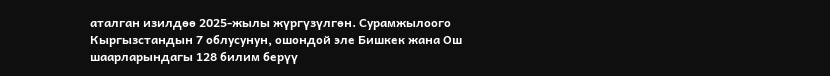аталган изилдөө 2025-жылы жүргүзүлгөн. Сурамжылоого Кыргызстандын 7 облусунун, ошондой эле Бишкек жана Ош шаарларындагы 128 билим берүү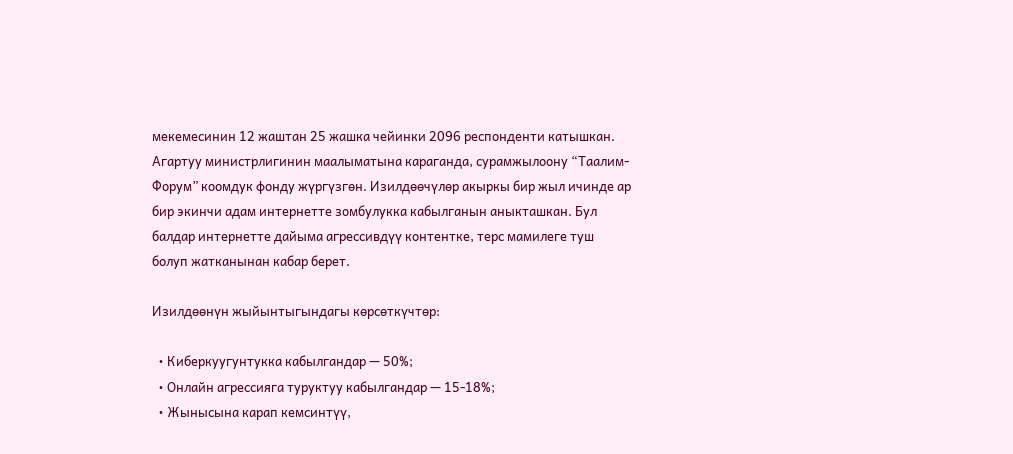мекемесинин 12 жаштан 25 жашка чейинки 2096 респонденти катышкан. Агартуу министрлигинин маалыматына караганда, сурамжылоону “Таалим-Форум” коомдук фонду жүргүзгөн. Изилдөөчүлөр акыркы бир жыл ичинде ар бир экинчи адам интернетте зомбулукка кабылганын аныкташкан. Бул балдар интернетте дайыма агрессивдүү контентке, терс мамилеге туш болуп жатканынан кабар берет.

Изилдөөнүн жыйынтыгындагы көрсөткүчтөр:

  • Киберкуугунтукка кабылгандар — 50%;
  • Онлайн агрессияга туруктуу кабылгандар — 15-18%;
  • Жынысына карап кемсинтүү,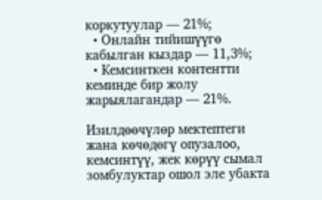коркутуулар — 21%;
  • Онлайн тийишүүгө кабылган кыздар — 11,3%;
  • Кемсинткен контентти кеминде бир жолу жарыялагандар — 21%.

Изилдөөчүлөр мектептеги жана көчөдөгү опузалоо, кемсинтүү, жек көрүү сымал зомбулуктар ошол эле убакта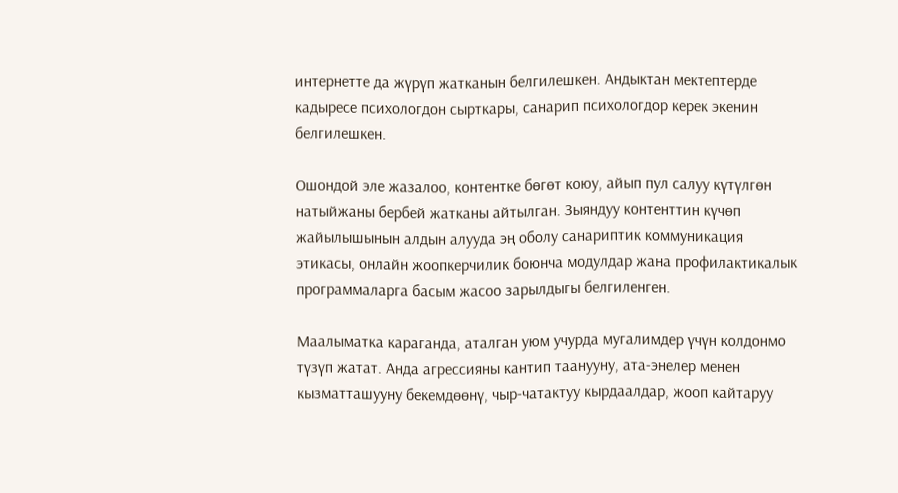интернетте да жүрүп жатканын белгилешкен. Андыктан мектептерде кадыресе психологдон сырткары, санарип психологдор керек экенин белгилешкен.

Ошондой эле жазалоо, контентке бөгөт коюу, айып пул салуу күтүлгөн натыйжаны бербей жатканы айтылган. Зыяндуу контенттин күчөп жайылышынын алдын алууда эң оболу санариптик коммуникация этикасы, онлайн жоопкерчилик боюнча модулдар жана профилактикалык программаларга басым жасоо зарылдыгы белгиленген.

Маалыматка караганда, аталган уюм учурда мугалимдер үчүн колдонмо түзүп жатат. Анда агрессияны кантип таанууну, ата-энелер менен кызматташууну бекемдөөнү, чыр-чатактуу кырдаалдар, жооп кайтаруу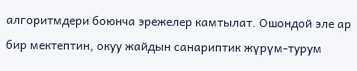алгоритмдери боюнча эрежелер камтылат. Ошондой эле ар бир мектептин, окуу жайдын санариптик жүрүм-турум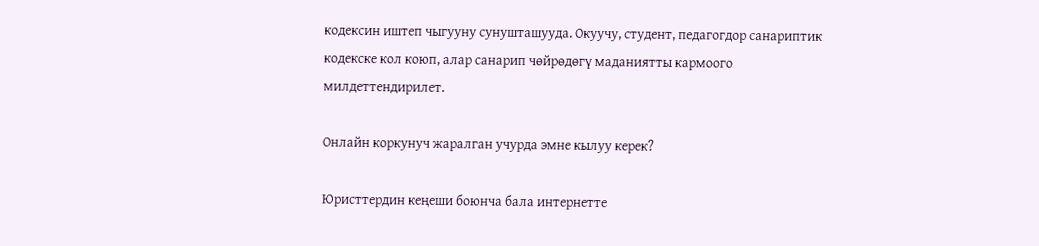кодексин иштеп чыгууну сунушташууда. Окуучу, студент, педагогдор санариптик кодекске кол коюп, алар санарип чөйрөдөгү маданиятты кармоого милдеттендирилет.

Онлайн коркунуч жаралган учурда эмне кылуу керек?

Юристтердин кеңеши боюнча бала интернетте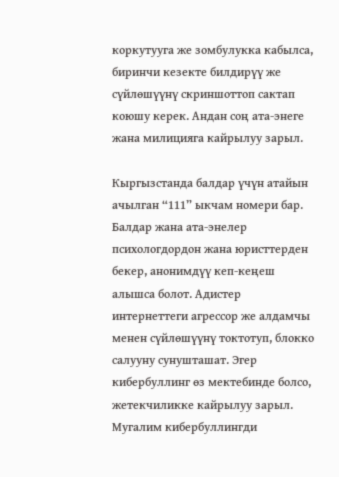коркутууга же зомбулукка кабылса, биринчи кезекте билдирүү же сүйлөшүүнү скриншоттоп сактап коюшу керек. Андан соң ата-энеге жана милицияга кайрылуу зарыл.

Кыргызстанда балдар үчүн атайын ачылган “111” ыкчам номери бар. Балдар жана ата-энелер психологдордон жана юристтерден бекер, анонимдүү кеп-кеңеш алышса болот. Адистер интернеттеги агрессор же алдамчы менен сүйлөшүүнү токтотуп, блокко салууну сунушташат. Эгер кибербуллинг өз мектебинде болсо, жетекчиликке кайрылуу зарыл. Мугалим кибербуллингди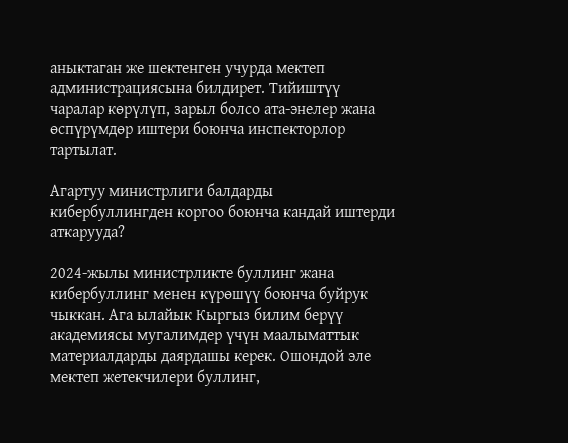аныктаган же шектенген учурда мектеп администрациясына билдирет. Тийиштүү чаралар көрүлүп, зарыл болсо ата-энелер жана өспүрүмдөр иштери боюнча инспекторлор тартылат.

Агартуу министрлиги балдарды кибербуллингден коргоо боюнча кандай иштерди аткарууда?

2024-жылы министрликте буллинг жана кибербуллинг менен күрөшүү боюнча буйрук чыккан. Ага ылайык Кыргыз билим берүү академиясы мугалимдер үчүн маалыматтык материалдарды даярдашы керек. Ошондой эле мектеп жетекчилери буллинг,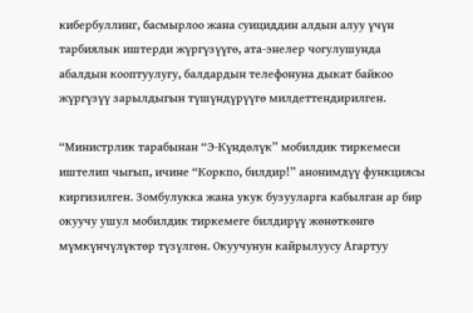кибербуллинг, басмырлоо жана суициддин алдын алуу үчүн тарбиялык иштерди жүргүзүүгө, ата-энелер чогулушунда абалдын кооптуулугу, балдардын телефонуна дыкат байкоо жүргүзүү зарылдыгын түшүндүрүүгө милдеттендирилген.

“Министрлик тарабынан “Э-Күндөлүк” мобилдик тиркемеси иштелип чыгып, ичине “Коркпо, билдир!” анонимдүү функциясы киргизилген. Зомбулукка жана укук бузууларга кабылган ар бир окуучу ушул мобилдик тиркемеге билдирүү жөнөткөнгө мүмкүнчүлүктөр түзүлгөн. Окуучунун кайрылуусу Агартуу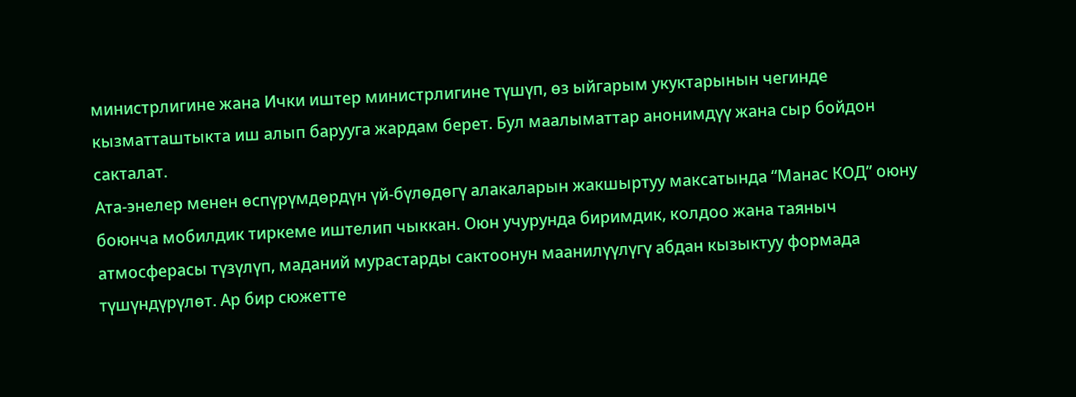министрлигине жана Ички иштер министрлигине түшүп, өз ыйгарым укуктарынын чегинде кызматташтыкта иш алып барууга жардам берет. Бул маалыматтар анонимдүү жана сыр бойдон сакталат.
Ата-энелер менен өспүрүмдөрдүн үй-бүлөдөгү алакаларын жакшыртуу максатында “Манас КОД” оюну боюнча мобилдик тиркеме иштелип чыккан. Оюн учурунда биримдик, колдоо жана таяныч атмосферасы түзүлүп, маданий мурастарды сактоонун маанилүүлүгү абдан кызыктуу формада түшүндүрүлөт. Ар бир сюжетте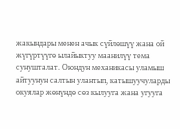жакындары менен ачык сүйлөшүү жана ой жүгүртүүгө ылайыктуу маанилүү тема сунушталат. Оюндун механикасы уламыш айтуунун салтын улантып, катышуучуларды окуялар жөнүндө сөз кылууга жана угууга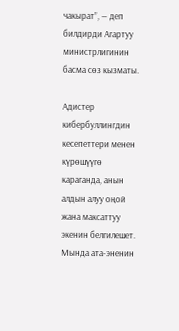чакырат”, — деп билдирди Агартуу министрлигинин басма сөз кызматы.

Адистер кибербуллингдин кесепеттери менен күрөшүүгө караганда, анын алдын алуу оңой жана максаттуу экенин белгилешет. Мында ата-эненин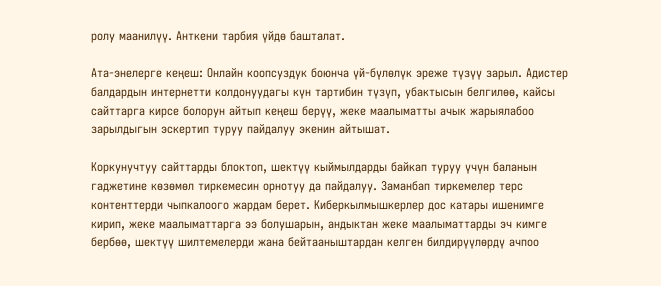ролу маанилүү. Анткени тарбия үйдө башталат.

Ата-энелерге кеңеш: Онлайн коопсуздук боюнча үй-бүлөлүк эреже түзүү зарыл. Адистер балдардын интернетти колдонуудагы күн тартибин түзүп, убактысын белгилөө, кайсы сайттарга кирсе болорун айтып кеңеш берүү, жеке маалыматты ачык жарыялабоо зарылдыгын эскертип туруу пайдалуу экенин айтышат.

Коркунучтуу сайттарды блоктоп, шектүү кыймылдарды байкап туруу үчүн баланын гаджетине көзөмөл тиркемесин орнотуу да пайдалуу. Заманбап тиркемелер терс контенттерди чыпкалоого жардам берет. Киберкылмышкерлер дос катары ишенимге кирип, жеке маалыматтарга ээ болушарын, андыктан жеке маалыматтарды эч кимге бербөө, шектүү шилтемелерди жана бейтааныштардан келген билдирүүлөрдү ачпоо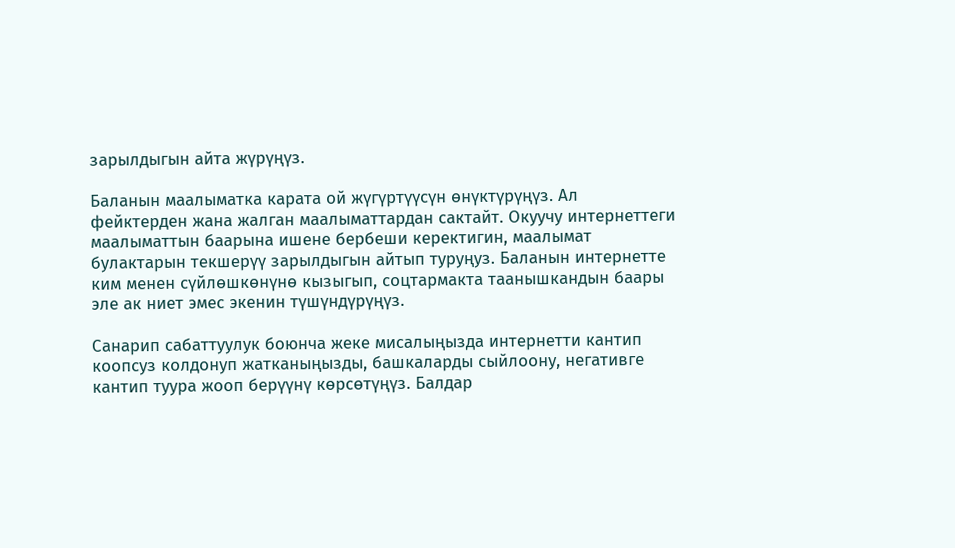зарылдыгын айта жүрүңүз.

Баланын маалыматка карата ой жүгүртүүсүн өнүктүрүңүз. Ал фейктерден жана жалган маалыматтардан сактайт. Окуучу интернеттеги маалыматтын баарына ишене бербеши керектигин, маалымат булактарын текшерүү зарылдыгын айтып туруңуз. Баланын интернетте ким менен сүйлөшкөнүнө кызыгып, соцтармакта таанышкандын баары эле ак ниет эмес экенин түшүндүрүңүз.

Санарип сабаттуулук боюнча жеке мисалыңызда интернетти кантип коопсуз колдонуп жатканыңызды, башкаларды сыйлоону, негативге кантип туура жооп берүүнү көрсөтүңүз. Балдар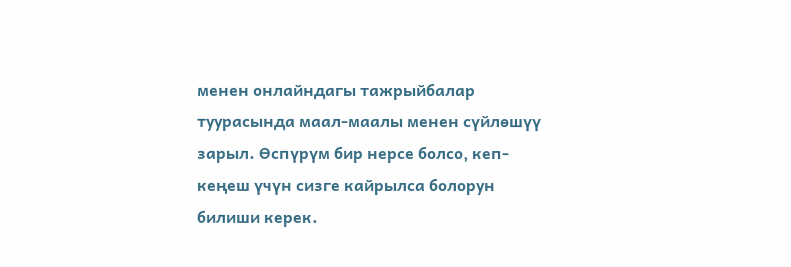менен онлайндагы тажрыйбалар туурасында маал-маалы менен сүйлөшүү зарыл. Өспүрүм бир нерсе болсо, кеп-кеңеш үчүн сизге кайрылса болорун билиши керек.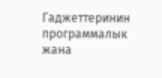Гаджеттеринин программалык жана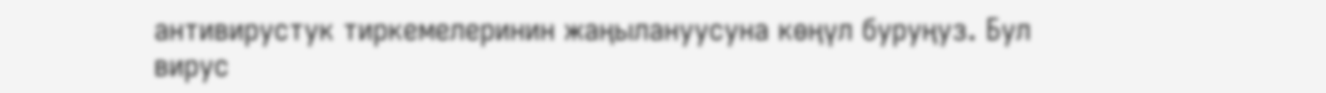антивирустук тиркемелеринин жаңылануусуна көңүл буруңуз. Бул вирус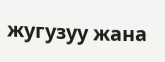жугузуу жана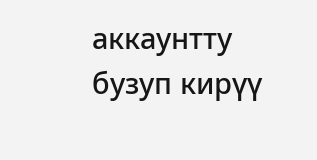аккаунтту бузуп кирүү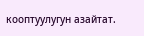кооптуулугун азайтат.